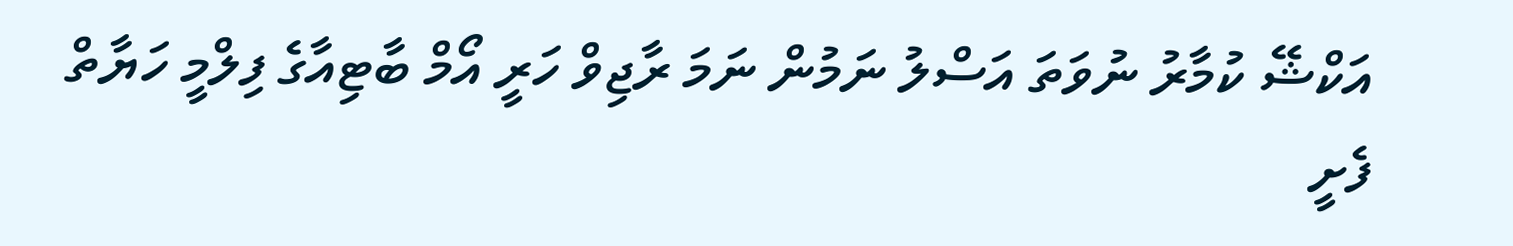އަކްޝޭ ކުމާރު ނުވަތަ އަސްލު ނަމުން ނަމަ ރާޖިވް ހަރީ އޯމް ބާޓިއާގެ ފިލްމީ ހަޔާތް ފެށީ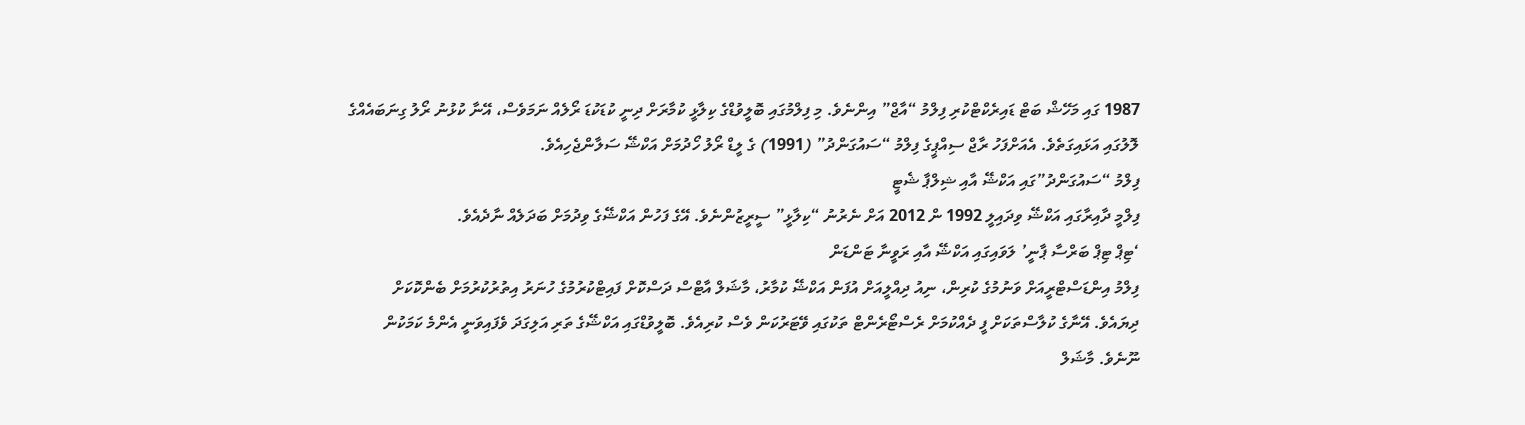1987 ގައި މަހޭޝް ބަޓް ޑައިރެކްޓްކުރި ފިލްމު “އާޖް” އިންނެވެ. މި ފިލްމުގައި ބޮލީވުޑްގެ ކިލާޅީ ކުމާރަށް ދިނީ ކުޑަކުޑަ ރޯލެއް ނަމަވެސް، އޭނާ ކުޅުނު ރޯލު ގިނަބައެއްގެ ލޮލުގައި އަޅައިގަތެވެ. އެއަށްފަހު ރާޖް ސިއްޕީގެ ފިލްމު “ސައުގަންދު” (1991) ގެ ލީޑް ރޯލު ހޯދުމަށް އަކްޝޭ ސަލާންޖެހިއެވެ.
ފިލްމު “ސައުގަންދު”ގައި އަކްޝޭ އާއި ޝިލްޕާ ޝެޓީ
ފިލްމީ ދާއިރާގައި އަކްޝޭ ވިދައިލީ 1992 ން 2012 އަށް ނެރުނު “ކިލާޅީ” ސީރީޒުންނެވެ. އޭގެ ފަހުން އަކްޝޭގެ ވިދުމަށް ބަދަލެއް ނާދެއެވެ.
‘ޓިޕް ޓިޕް ބަރްސާ ޕާނީ’ ލަވައިގައި އަކްޝޭ އާއި ރަވީނާ ޓަންޑަން
ފިލްމު އިންޑަސްޓްރީއަށް ވަނުމުގެ ކުރިން، ނިއު ދިއްލީއަށް އުފަން އަކްޝޭ ކުމާރު، މާޝަލް އާޓްސް ދަސްކޮށް ފައިޓްކުރުމުގެ ހުނަރު އިތުރުކުރުމަށް ބެންކޮކަށް ދިޔައެވެ. އޭނާގެ ކުލާސްތަކަށް ފީ ދެއްކުމަށް ރެސްޓޯރެންޓް ތަކުގައި ވޭޓަރުކަން ވެސް ކުރިއެވެ. ބޮލީވުޑްގައި އަކްޝޭގެ ތަރި އަލިގަދަ ވެފައިވަނީ އެންމެ ކަމަކުން ނޫނެވެ. މާޝަލް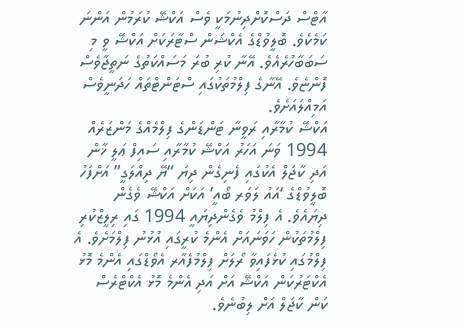އާޓްސް ދަސްކޮށްދިނުމަކީ ވެސް އަކްޝޭ ކުރަމުން އަންނަ ކަމެކެވެ. ބޮލީވުޑްގެ އެކްޝަން ސްޓާރަކަށް އަކްޝޭ ވީ މި ސަބަބާހުރެއެވެ. އޭނާ ކުރި ބުރަ މަސައްކަތުގެ ނަތީޖާވެސް ފޮންޏެވެ. އޭނާގެ ފިލްމުތަކުގައި ސްޓަންޓްތައް ހަދަނީވެސް އަމިއްލައަށެވެ.
އަކްޝޭ ކުމާރާއި ރަވީނާ ޓަންޑަންގެ ފިލްމެއްގެ މަންޒަރެއް
1994 ވަނަ އަހަރު އަކްޝޭ ކުމާރާއި ސައިފް ޢަލީ ޚާން އަދި ކާޖަލް އެކުގައި ފެނިގެން ދިޔަ “ޔޭ ދިއްލަގީ” އަށްފަހު ބޮލީވުޑްގެ ‘އައު ލަވަރ ބޯއީ’ އަކަށް އަކްޝޭ ވެގެން ދިޔައެވެ. އެ ފިލްމު ވެގެންދިޔައީ 1994 ގައި ރިލީޒްކުރި ފިލްމުތަކުން ހަވަނައަށް އެންމެ ކުރީގައި އުޅުނު ފިލްމަށެވެ. އެ ފިލްމުގައި ކުޅެފައިވާ ރޯލަށް ފިލްމުފެއާރ އެވޯޑްގައި އެންމެ މޮޅު އެކްޓަރުކަން އަކްޝޭ އަށް އަދި އެންމެ މޮޅު އެކްޓްރެސް ކަން ކާޖަލް އަށް ލިބުނެވެ.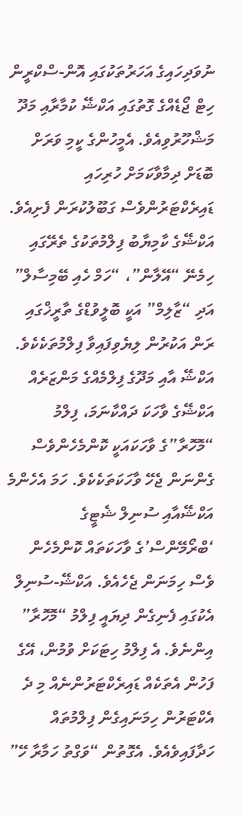ނުވަދިހައިގެ އަހަރުތަކުގައި އޮން-ސްކްރީން ހިޓް ޖޯޑެއްގެ ގޮތުގައި އަކްޝޭ ކުމާރާއި މަދޫ މަޝްހޫރުވިއެވެ. އެމީހުންގެ ކީމި ވަރަށް ބޮޑަށް ދިމާވާކަމަށް ހުރިހައި ޑައިރެކްޓަރުންވެސް ގަބޫލުކުރަން ފެށިއެވެ. އަކްޝޭގެ ކާމިޔާބު ފިލްމުތަކުގެ ތެރޭގައި ހިމެނޭ “އޭލާން”، “ހަމް ހެއި ބޭމިސާލް” އަދި “ޒާލިމް” އަކީ ބޮލީވުޑްގެ ތާރީޚްގައި ރަން އަކުރުން ލިޔެވިފައިވާ ފިލްމުތަކެކެވެ.
އަކްޝޭ އާއި މަދޫގެ ފިލްމެއްގެ މަންޒަރެއް
އަކްޝޭގެ ވާހަކަ ދައްކާނަމަ، ފިލްމު “މޮހޮރާ”ގެ ވާހަކައަކީ ކޮންމެހެންވެސް ގެންނަން ޖެހޭ ވާހަކަތަކެކެވެ. ހަމަ އެހެންމެ އަކްޝޭއާއި ސުނިލް ޝެޓީގެ ‘ބްރޯމޭންސް’ގެ ވާހަކަތައް ކޮންމެހެން ވެސް ހިމަނަން ޖެހެއެވެ. އަކްޝޭ-ސުނިލް އެކުގައި ފެނިގެން ދިޔައީ ފިލްމު “މޮހޮރާ” އިންނެވެ. އެ ފިލްމު ހިޓަކަށް ވުމުން، އޭގެ ފަހުން އެތަކެއް ޑައިރެކްޓަރުންނެއް މި ދެ އެކްޓަރުން ހިމަނައިގެން ފިލްމުތައް ހަދާފައިވެއެވެ. އެގޮތުން “ވަގްތު ހަމާރާ ހޭ”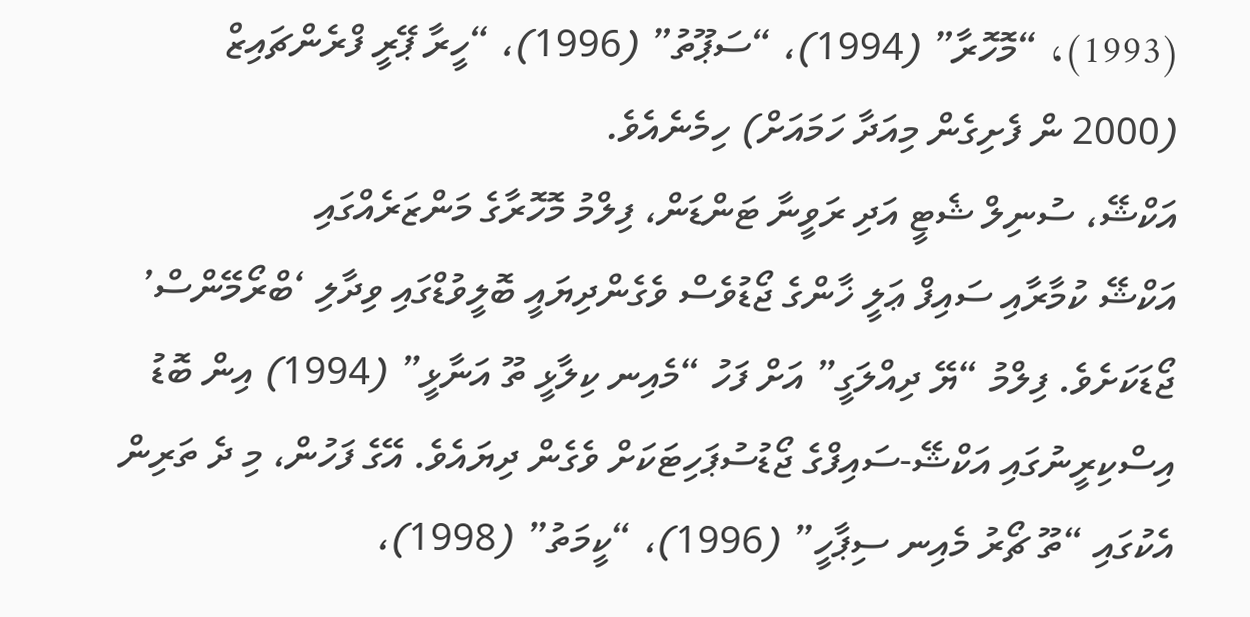(1993)، “މޮހޮރާ” (1994)، “ސަޕޫތު” (1996)، “ހީރާ ޕޭރީ ފްރެންޗައިޒް (2000 ން ފެށިގެން މިއަދާ ހަމައަށް) ހިމެނެއެވެ.
އަކްޝޭ، ސުނިލް ޝެޓީ އަދި ރަވީނާ ޓަންޑަން، ފިލްމު މޮހޮރާގެ މަންޒަރެއްގައި
އަކްޝޭ ކުމާރާއި ސައިފް ޢަލީ ޚާންގެ ޖޯޑުވެސް ވެގެންދިޔައީ ބޮލީވުޑްގައި ވިދާލި ‘ބްރޯމޭންސް’ ޖޯޑަކަށެވެ. ފިލްމު “ޔޭ ދިއްލަގީ” އަށް ފަހު “މެއިނ ކިލާޅީ ތޫ އަނާޅީ” (1994) އިން ބޮޑު އިސްކިރީނުގައި އަކްޝޭ-ސައިފްގެ ޖޯޑުސުޕަހިޓަކަށް ވެގެން ދިޔައެވެ. އޭގެ ފަހުން، މި ދެ ތަރިން އެކުގައި “ތޫ ޗޯރު މެއިނ ސިޕާހީ” (1996)، “ކީމަތު” (1998)،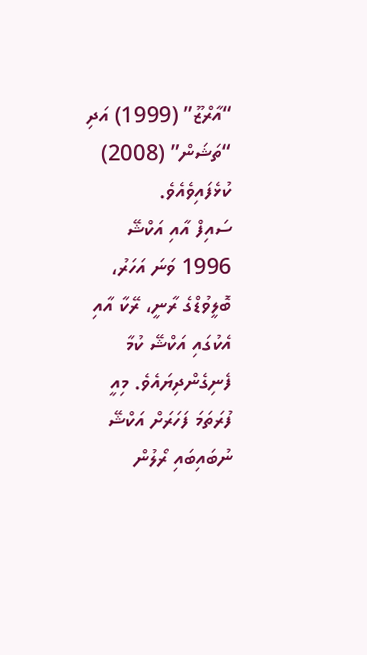“އާރްޒޫ” (1999) އަދި “ތަޝަން” (2008) ކުޅެފައިވެއެވެ.
ސައިފް އާއި އަކްޝޭ
1996 ވަނަ އަހަރު، ބޮލީވުޑްގެ ރާނީ، ރޭކާ އާއި އެކުގައި އަކްޝޭ ކުމާ ފެނިގެންދިޔައެވެ. މިއީ ފުރަތަމަ ފަހަރަށް އަކްޝޭ ނުބައިބައި ރޯލުން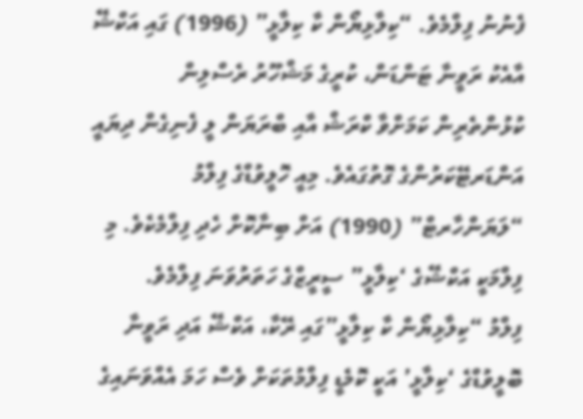ފެނުނު ފިލްމެވެ. “ކިލާޅިޔޯން ކާ ކިލާޅީ” (1996) ގައި އަކްޝޭ އާއެކު ރަވީނާ ޓަންޑަން، ކުރީގެ މަޝްހޫރު ރެސްލިން ކުޅުންތެރިން ކަމަށްވާ ކްރަޝް އާއި ބްރަޔަން ލީ ފެނިގެން ދިޔައީ އަންޑަރޓޭކަރުންގެ ގޮތުގައެވެ. މިއީ ހޮލީވުޑްގެ ފިލްމު “ލަޔަންހާރޓް” (1990) އަށް ބިނާކޮށް ހެދި ފިލްމެކެވެ. މި ފިލްމަކީ އަކްޝޭގެ ‘ކިލާޅީ” ސީރީޒްގެ ހަތަރުވަނަ ފިލްމެވެ.
ފިލްމު “ކިލާޅިޔޯން ކާ ކިލާޅީ”ގައި ރޭކާ، އަކްޝޭ އަދި ރަވީނާ
ބޮލީވުޑްގެ ‘ކިލާޅީ’ އަކީ ކޮމެޑީ ފިލްމުތަކަށް ވެސް ހަމަ އެއްވަނައިގެ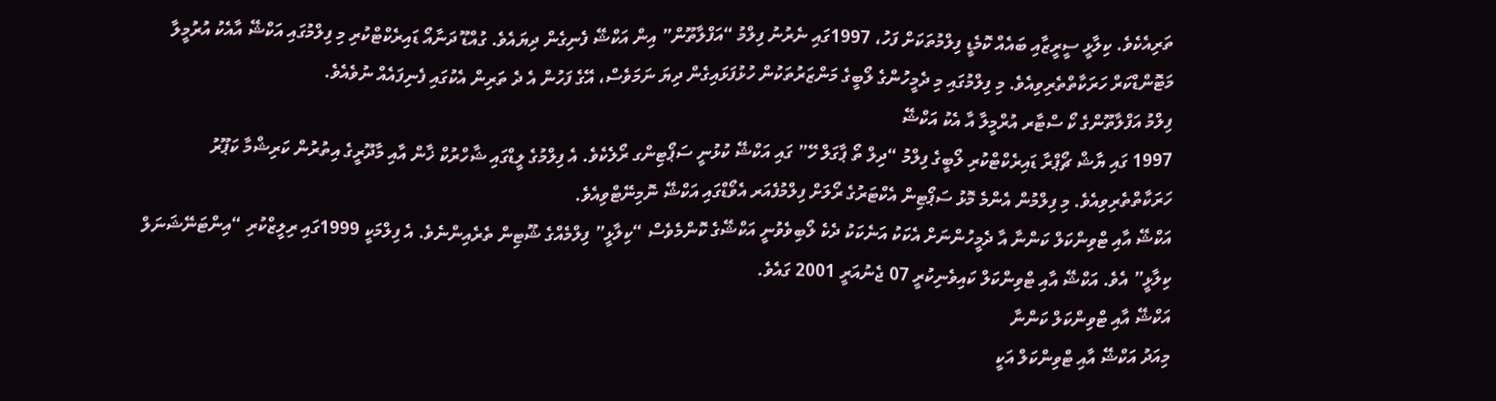ތަރިއެކެވެ. ކިލާޅީ ސީރީޒާއި ބައެއް ކޮމެޑީ ފިލްމުތަކަށް ފަހު، 1997ގައި ނެރުނު ފިލްމު “އަފްލާތޫން” އިން އަކްޝޭ ފެނިގެން ދިޔައެވެ. ގުއްޑޫ ދަނާއޯ ޑައިރެކްޓްކުރި މި ފިލްމުގައި އަކްޝޭ އާއެކު އުރުމީލާ މަޓޮންޑްކަރް ހަރަކާތްތެރިވިއެވެ. މި ފިލްމުގައި މި ދެމީހުންގެ ލޯބީގެ މަންޒަރުތަކުން ހުޅުފަޅައިގެން ދިޔަ ނަމަވެސް، އޭގެ ފަހުން އެ ދެ ތަރިން އެކުގައި ފެނިފައެއް ނުވެއެވެ.
ފިލްމު އަފްލާތޫންގެ ކޯ ސްޓާރ އުރްމީލާ އާ އެކު އަކްޝޭ
1997 ގައި ޔާޝް ޗޯޕްރާ ޑައިރެކްޓްކުރި ލޯބީގެ ފިލްމު “ދިލް ތޯ ޕާގަލް ހޭ” ގައި އަކްޝޭ ކުޅުނީ ސަޕޯޓިންގ ރޯލެކެވެ. އެ ފިލްމުގެ ލީޑްގައި ޝާހްރުކް ޚާން އާއި މާދޫރީގެ އިތުރުން ކަރިޝްމާ ކަޕޫރު ހަރަކާތްތެރިވިއެވެ. މި ފިލްމުން އެންމެ މޮޅު ސަޕޯޓިން އެކްޓަރުގެ ރޯލަށް ފިލްމުފެއަރ އެވޯޑްގައި އަކްޝޭ ނޮމިނޭޓްވިއެވެ.
އަކްޝޭ އާއި ޓްވިންކަލް ކަންނާ އާ ދެމީހުންނަށް އެކަކު އަނެކަކު ދެކެ ލޯބިވެވުނީ އަކްޝޭގެ ކޮންމެވެސް “ކިލާޅީ” ފިލްމެއްގެ ޝޫޓިން ތެރެއިންނެވެ. އެ ފިލްމަކީ 1999ގައި ރިލީޒްކުރި “އިންޓަނޭޝަނަލް ކިލާޅީ” އެވެ. އަކްޝޭ އާއި ޓްވިންކަލް ކައިވެނިކުރީ 07 ޖެނުއަރީ 2001 ގައެވެ.
އަކްޝޭ އާއި ޓްވިންކަލް ކަންނާ
މިއަދު އަކްޝޭ އާއި ޓްވިންކަލް އަކީ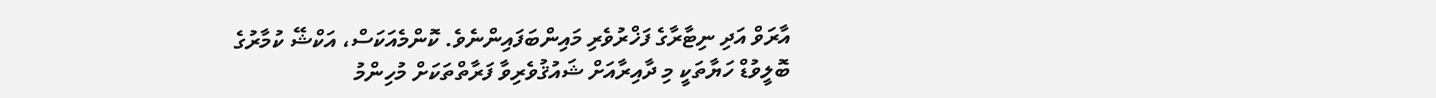އާރަވް އަދި ނިޓާރާގެ ފަޚްރުވެރި މައިންބަފައިންނެވެ. ކޮންމެއަކަސް، އަކްޝޭ ކުމާރުގެ ބޮލީވުޑް ހަޔާތަކީ މި ދާއިރާއަށް ޝައުޤުވެރިވާ ފަރާތްތަކަށް މުހިންމު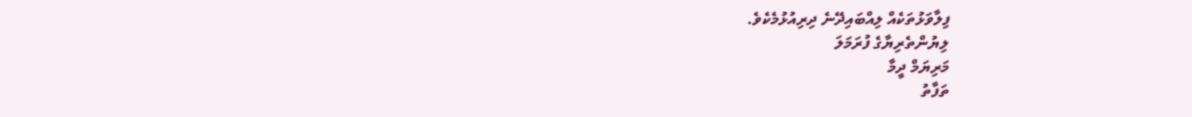ފިލާވަޅުތަކެއް ލިއްބައިދޭނެ ދިރިއުޅުމެކެވެ.
ލިޔުންތެރިޔާގެ ފުރަމަލަ
މަރިޔަމް ދީމާ
ތަފާތު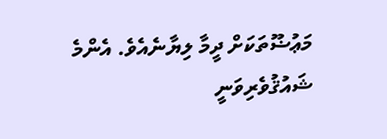މަޢުޟޫތަކަށް ދީމާ ލިޔާނެއެވެ. އެންމެ ޝައުޤުވެރިވަނީ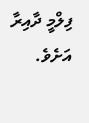ފިލްމީ ދާއިރާ އަށެވެ.